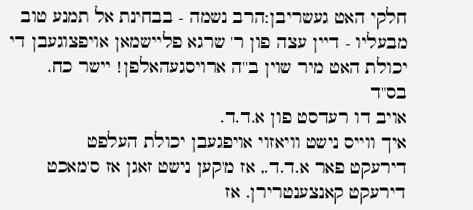חלקי האט געשריבן:הרב נשמה - בבחינת אל תמנע טוב מבעליו - דיין עצה פון ר' שרגא פליישמאן אויפצוגעבן די יכולת האט מיר שוין ב''ה ארויסגעהאלפן! יישר כח.
בס"ד
אויב דו רעדסט פון א.ד.ד.
איך ווייס נישט וויאזוי אויפגעבן יכולת העלפט
דירעקט פאר א.ד.ד., אז מ'קען נישט זאגן אז ס'מאכט דירעקט קאנצענטרירן. אז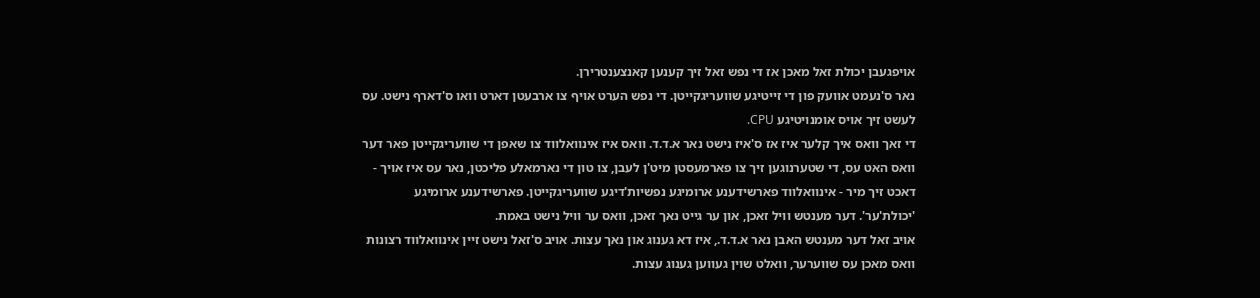אויפגעבן יכולת זאל מאכן אז די נפש זאל זיך קענען קאנצענטרירן.
נאר ס'נעמט אוועק פון די זייטיגע שוועריגקייטן. די נפש הערט אויף צו ארבעטן דארט וואו ס'דארף נישט. עס לעשט זיך אויס אומנויטיגע CPU.
די זאך וואס איך קלער איז אז ס'איז נישט נאר א.ד.ד. וואס איז אינוואלווד צו שאפן די שוועריגקייטן פאר דער וואס האט עס, די שטערנוגען זיך צו פארמעסטן מיט'ן לעבן, צו טון די נארמאלע פליכטן, נאר עס איז אויך - דאכט זיך מיר - אינוואלווד פארשידענע ארומיגע נפשיות'דיגע שוועריגקייטן. פארשידענע ארומיגע 'יכולת'ער'. דער מענטש וויל זאכן, און ער גייט נאך זאכן, וואס ער וויל נישט באמת.
אויב זאל דער מענטש האבן נאר א.ד.ד., איז דא גענוג און נאך עצות. אויב ס'זאל נישט זיין אינוואלווד רצונות וואס מאכן עס שווערער, וואלט שוין געווען גענוג עצות.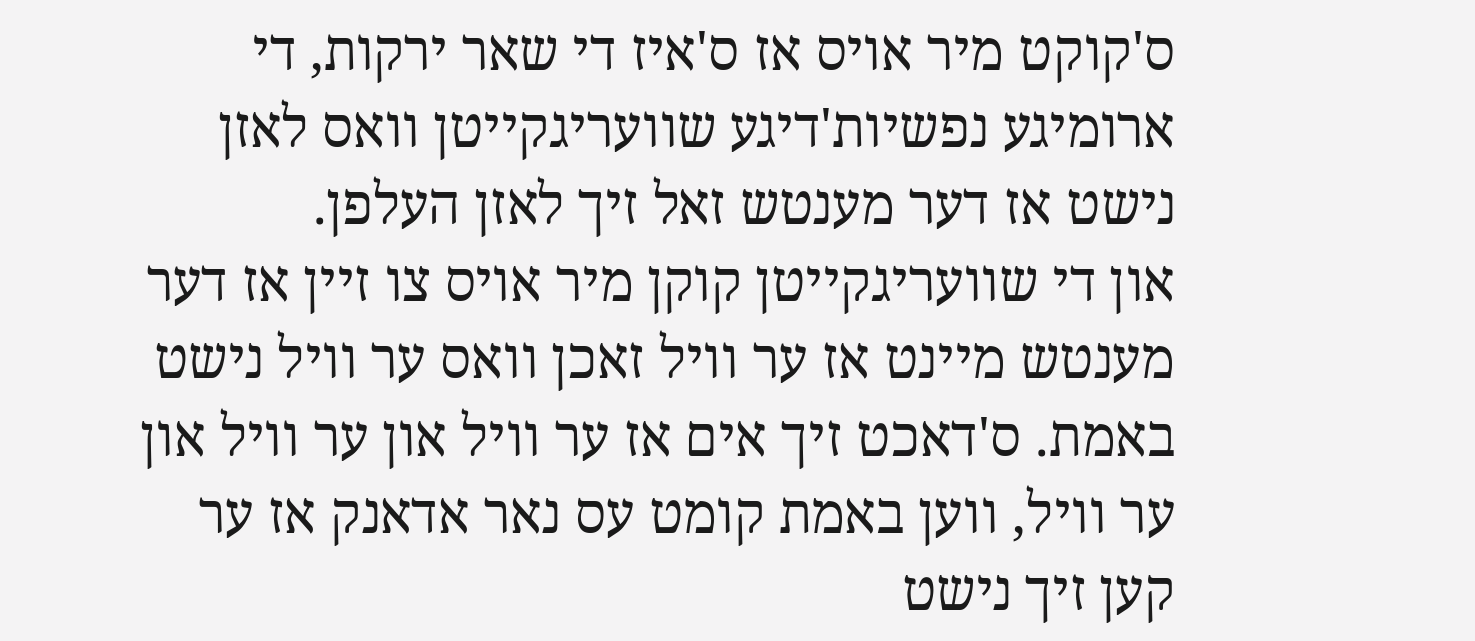ס'קוקט מיר אויס אז ס'איז די שאר ירקות, די ארומיגע נפשיות'דיגע שוועריגקייטן וואס לאזן נישט אז דער מענטש זאל זיך לאזן העלפן.
און די שוועריגקייטן קוקן מיר אויס צו זיין אז דער מענטש מיינט אז ער וויל זאכן וואס ער וויל נישט באמת. ס'דאכט זיך אים אז ער וויל און ער וויל און ער וויל, ווען באמת קומט עס נאר אדאנק אז ער קען זיך נישט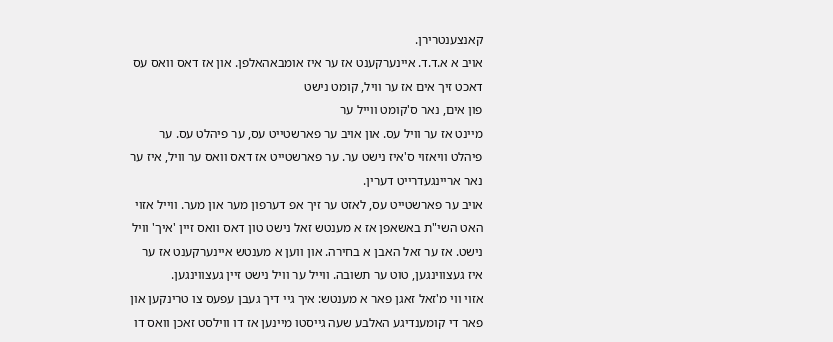קאנצענטרירן.
אויב א א.ד.ד. איינערקענט אז ער איז אומבאהאלפן. און אז דאס וואס עס דאכט זיך אים אז ער וויל, קומט נישט
פון אים, נאר ס'קומט ווייל ער
מיינט אז ער וויל עס. און אויב ער פארשטייט עס, ער פיהלט עס. ער פיהלט וויאזוי ס'איז נישט ער. ער פארשטייט אז דאס וואס ער וויל, איז ער נאר אריינגעדרייט דערין.
אויב ער פארשטייט עס, לאזט ער זיך אפ דערפון מער און מער. ווייל אזוי האט השי"ת באשאפן אז א מענטש זאל נישט טון דאס וואס זיין 'איך' וויל נישט. אז ער זאל האבן א בחירה. און ווען א מענטש איינערקענט אז ער איז געצווינגען, טוט ער תשובה. ווייל ער וויל נישט זיין געצווינגען.
אזוי ווי מ'זאל זאגן פאר א מענטש: איך גיי דיך געבן עפעס צו טרינקען און פאר די קומענדיגע האלבע שעה גייסטו מיינען אז דו ווילסט זאכן וואס דו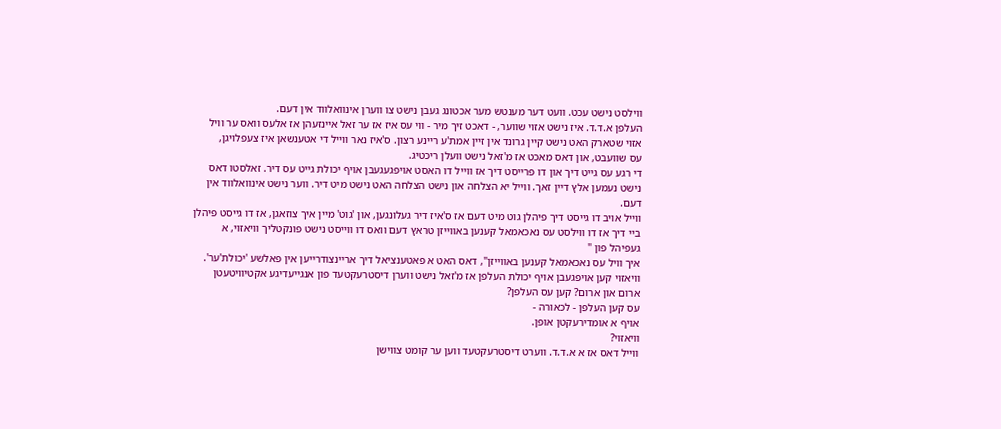ווילסט נישט עכט. וועט דער מענטש מער אכטונג געבן נישט צו ווערן אינוואלווד אין דעם.
העלפן א.ד.ד. איז נישט אזוי שווער, - דאכט זיך מיר - ווי עס איז אז ער זאל איינזעהן אז אלעס וואס ער וויל אזוי שטארק האט נישט קיין גרונד אין זיין אמת'ע ריינע רצון. ס'איז נאר ווייל די אטענשאן איז צעפלויגן,
עס שוועבט, און דאס מאכט אז מ'זאל נישט וועלן ריכטיג.
די רגע עס גייט דיך און דו פרייסט דיך אז ווייל דו האסט אויפגעגעבן אויף יכולת גייט עס דיר. זאלסטו דאס נישט נעמען אלץ דיין זאך. ווייל יא הצלחה און נישט הצלחה האט נישט מיט דיר. ווער נישט אינוואלווד אין דעם.
ווייל אויב דו גייסט דיך פיהלן גוט מיט דעם אז ס'איז דיר געלונגען, און 'גוט' מיין איך צוזאגן, אז דו גייסט פיהלן ביי דיך אז דו ווילסט עס נאכאמאל קענען באווייזן טראץ דעם וואס דו ווייסט נישט פונקטליך וויאזוי, א געפיהל פון "
איך וויל עס נאכאמאל קענען באווייזן", דאס האט א פאטענציאל דיך אריינצודרייען אין פאלשע 'יכולת'ער'.
וויאזוי קען אויפגעבן אויף יכולת העלפן אז מ'זאל נישט ווערן דיסטרעקטעד פון אנגייעדיגע אקטיוויטעטן ארום און ארום? קען עס העלפן?
עס קען העלפן - לכאורה -
אויף א אומדירעקטן אופן.
וויאזוי?
ווייל דאס אז א א.ד.ד. ווערט דיסטרעקטעד ווען ער קומט צווישן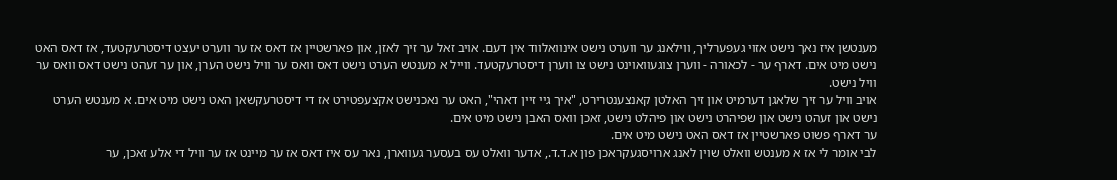מענטשן איז נאך נישט אזוי געפערליך, ווילאנג ער ווערט נישט אינוואלווד אין דעם. אויב זאל ער זיך לאזן, און פארשטיין אז דאס אז ער ווערט יעצט דיסטרעקטעד, אז דאס האט נישט מיט אים. דארף ער - לכאורה - ווערן צוגעוואוינט נישט צו ווערן דיסטרעקטעד. ווייל א מענטש הערט נישט דאס וואס ער וויל נישט הערן, און ער זעהט נישט דאס וואס ער וויל נישט.
אויב וויל ער זיך שלאגן דערמיט און זיך האלטן קאנצענטרירט, "איך גיי זיין דאהי", האט ער נאכנישט אקצעפטירט אז די דיסטרעקשאן האט נישט מיט אים. א מענטש הערט נישט און זעהט נישט און שפיהרט נישט און פיהלט נישט, זאכן וואס האבן נישט מיט אים.
ער דארף פשוט פארשטיין אז דאס האט נישט מיט אים.
לבי אומר לי אז א מענטש וואלט שוין לאנג ארויסגעקראכן פון א.ד.ד., אדער וואלט עס בעסער געווארן, נאר עס איז דאס אז ער מיינט אז ער וויל די אלע זאכן, ער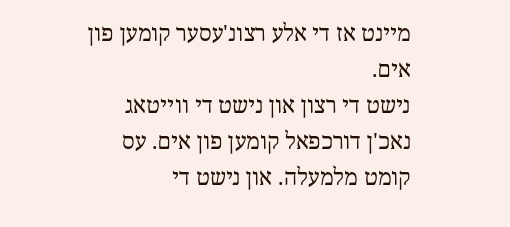מיינט אז די אלע רצונ'עסער קומען פון אים.
נישט די רצון און נישט די ווייטאג נאכ'ן דורכפאל קומען פון אים. עס קומט מלמעלה. און נישט די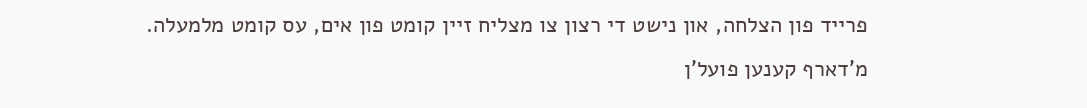פרייד פון הצלחה, און נישט די רצון צו מצליח זיין קומט פון אים, עס קומט מלמעלה.
מ'דארף קענען פועל'ן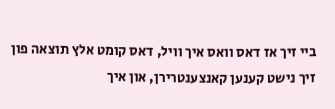ביי זיך אז דאס וואס איך וויל, דאס קומט אלץ תוצאה פון זיך נישט קענען קאנצענטרירן, און איך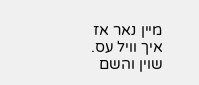מיין נאר אז איך וויל עס.
שוין והשם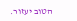הטוב יעזור.